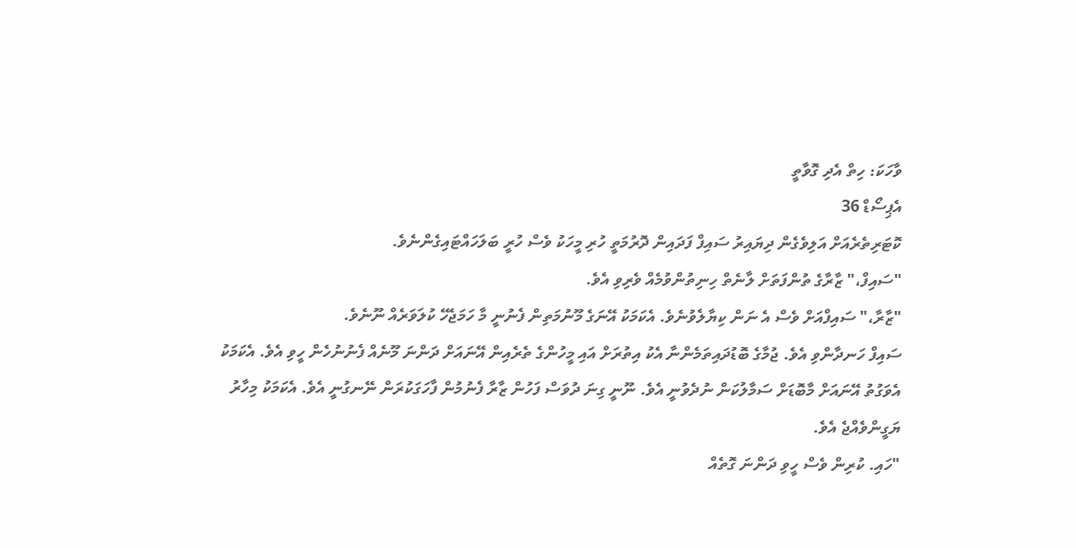ވާހަކަ: ހިތް އެދި ގޮވާތީ
އެޕިސޯޑް 36
ކޮޓަރިތެރެއަށް އަލިވެގެން ދިޔައިރު ސައިފް ފަދައިން ދޮރުމަތީ ހުރި މީހަކު ވެސް ހުރީ ބަލަހައްޓައިގެންނެވެ.
"ސައިފް،" ޒާރާގެ ތުންފަތަށް ލާނެތް ހިނިތުންވުމެއް ވެރިވި އެވެ.
"ޒާރާ،" ސައިފްއަށް ވެސް އެ ނަން ކިޔާލެވުނެވެ. އެކަމަކު އޭނަގެ މޫނުމަތިން ފެނުނީ މާ ހަމަޖެހޭ ކުލަވަރެއް ނޫނެވެ.
ސައިފް ހަނދާންވި އެވެ. ޖުމާގެ ބޮޑުދައިތަމެންނާ އެކު އިތުރަށް އައި މީހުންގެ ތެރެއިން އޭނައަށް ދަންނަ މޫނެއް ފެނުނުހެން ހީވި އެވެ. އެކަމަކު އެވަގުތު އޭނައަށް މާބޮޑަށް ސަމާލުކަން ނުދެވުނީ އެވެ. ނޫނީ ގިނަ ދުވަސް ފަހުން ޒާރާ ފެނުމުން ފާހަގަކުރަން ނޭނގުނީ އެވެ. އެކަމަކު މިހާރު ޔަގީންވެއްޖެ އެވެ.
"ހައި. ކުރިން ވެސް ހީވި ދަންނަ ގޮތެއް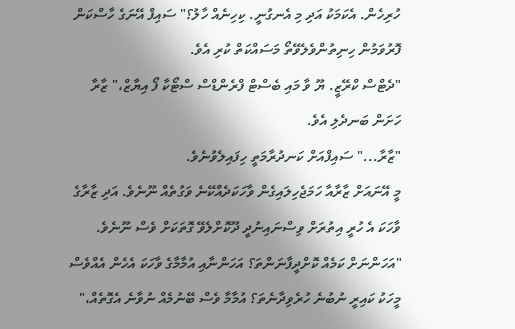ހުރިހެން. އެކަމަކު އަދި މި އެނގުނީ. ކިހިނެއް ހާލު؟" ސައިފް އޭނަގެ ހާސްކަން ފޮރުވަމުން ހިނިތުންވެލެވޭތޯ މަސައްކަތް ކުރި އެވެ.
"ދެޓްސް ކްރޭޒީ. ޔޫ ވާ މައި ބެސްޓް ފްރެންޑްސް ސްޓޯކާ ފޯ އިޔާޒް،" ޒާރާ ހަށަން ބަނދެލި އެވެ.
"ޒާރާ..." ސައިފްއަށް ކަނދުރާމަތީ ހިފައިލެވުނެވެ.
މީ އޭނައަށް ޒާރާއާ ހަމަޖެހިލައިގެން ވާހަކަދެއްކޭނެ ވަގުތެއް ނޫނެވެ. އަދި ޒާރާގެ ވާހަކަ އެ ހުރީ އިތުރަށް ވިސްނައިނުދީ ދޫކޮށްލެވޭ ގޮތަކަށް ވެސް ނޫނެވެ.
"އަހަންނަށް ކަމެއް ކޮށްދީފާނަންތަ؟ އަހަންނާއި އުމާމާގެ ވާހަކަ އެހެން އެއްވެސް މީހަކު ކައިރީ ނުބުނެ ހުރެވިދާނެތަ؟ އުމާމާ ވެސް ބޭނުމެއް ނުވާނެ އެގޮތެއް،"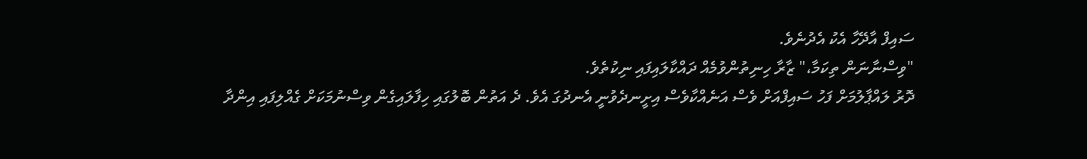ސައިފް އާދޭހާ އެކު އެދުނެވެ.
"ވިސްނާނަން ތިކަމާ،" ޒާރާ ހިނިތުންވުމެއް ދައްކާލައިފައި ނިކުތެވެ.
ދޮރު ލައްޕާލުމަށް ފަހު ސައިފްއަށް ވެސް އަނެއްކާވެސް އިށީނދެވުނީ އެނދުގަ އެވެ. ދެ އަތުން ބޮލުގައި ހިފާލައިގެން ވިސްނުމަކަށް ގެއްލިފައި އިންދާ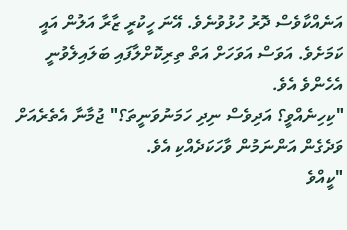އަނެއްކާވެސް ދޮރު ހުޅުވުނެވެ. އޭނަ ހީކުރީ ޒާރާ އަލުން އައީ ކަމަށެވެ. އަވަސް އަވަހަށް އަތް ތިރިކޮށްލާފައި ބަލައިލެވުނީ އެހެންވެ އެވެ.
"ކިހިނެއްވީ؟ އަދިވެސް ނިދި ހަމަނުވަނީތަ؟" ޖުމާނާ އެތެރެއަށް ވަދެގެން އަންނަމުން ވާހަކަދެއްކި އެވެ.
"ކީއްވެ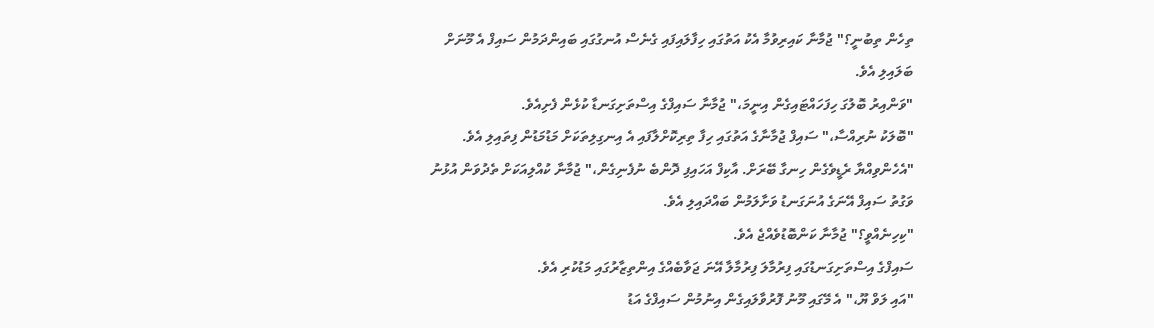ތިހެން ތިބުނީ؟" ޖުމާނާ ކައިރިވުމާ އެކު އަތުގައި ހިފާލައިފައި ގެނެސް އުނގުގައި ބައިންދަމުން ސައިފް އެ މޫނަށް ބަލައިލި އެވެ.
"ވަންއިރު ބޮލުގަ ހިފަހައްޓައިގެން އިނީމަ،" ޖުމާނާ ސައިފްގެ އިސްތަށިގަނޑާ ކުޅެން ފެށިއެވެ.
"ބޮލަކު ނުރިއްސާ،" ސައިފް ޖުމާނާގެ އަތުގައި ހިފާ ތިރިކޮށްލާފައި އެ އިނގިލިތަކަށް މަޑުމަޑުން ފިތައިލި އެވެ.
"އެހެންވިއްޔާ ރެޑީވެގެން ހިނގާ ބޭރަށް. އާކިފް އަހައިފި ދޮންބެ ނުފެނިގެން،" ޖުމާނާ ކުއްލިއަކަށް ތެދުވަން އުޅުނު ވަގުތު ސައިފް އޭނަގެ އުނަގަނޑު ވަށާލަމުން ބައްދައިލި އެވެ.
"ކިހިނެއްވީ؟" ޖުމާނާ ކަންބޮޑުވެއްޖެ އެވެ.
ސައިފްގެ އިސްތަށިގަނޑުގައި ފިރުމާލަ ފިރުމާލާ އޭނަ ޖަވާބެއްގެ އިންތިޒާރުގައި މަޑުކުރި އެވެ.
"އައި ލަވް ޔޫ،" އެ މޭގައި މޫނު ފޮރުވާލައިގެން އިނުމުން ސައިފްގެ އަޑު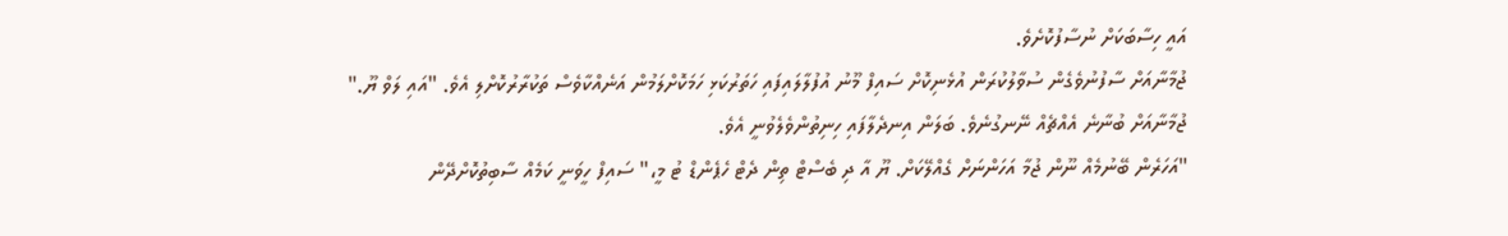އައީ ހިސާބަކަށް ނުސާފުކޮށެވެ.
ޖުމާނާއަށް ސާފުނުވެގެން ސުވާލުކުރަން އުޅެނިކޮށް ސައިފް މޫނު އުފުލާލައިފައި ހަތަރުކަޅި ހަމަކޮށްލަމުން އަނެއްކާވެސް ތަކުރާރުކޮށްލި އެވެ. "އައި ލަވް ޔޫ."
ޖުމާނާއަށް ބުނާނެ އެއްޗެއް ނޭނގުނެވެ. ބަލަން އިނދެލާފައި ހިނިތުންވެލެވުނީ އެވެ.
"އަހަރެން ބޭނުމެއް ނޫން ޖުމާ އަހަންނަށް ގެއްލޭކަށް. ޔޫ އާ ދި ބެސްޓް ތިން ދެޓް ހެޕެންޑް ޓު މީ،" ސައިފް ހީވަނީ ކަމެއް ސާބިތުކޮށްދޭން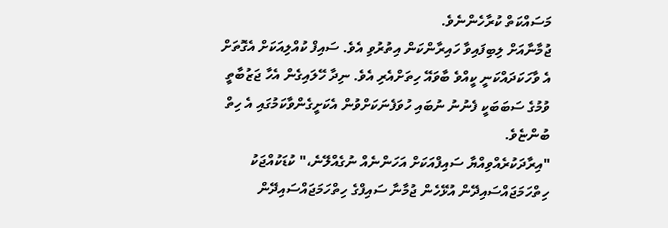މަސައްކަތް ކުރާހެންނެވެ.
ޖުމާނާއަށް ލިބިފައިވާ ހައިރާންކަން އިތުރުވި އެވެ. ސައިފް ކުއްލިއަކަށް އެގޮތަށް އެ ވާހަކަދައްކަނީ ކީއްވެ ބާވައޭ ހިތަށްއެރި އެވެ. ނިދާ ހޭލައިގެން އެހާ ޖަޒުބާތީ ވުމުގެ ސަބަބަކީ ފެނުނު ނުބައި ހުވަފެނަކަށްވުން އެކަށީގެންވާކަމުގައި އެ ހިތް ބުންޏެވެ.
"އިރާދަކުރެއްވިއްޔާ ސައިފްއަކަށް އަހަންނެއް ނުގެއްލޭނެ،" ކުޑަކުއްޖަކު ހިތްހަމަޖައްސައިދޭން އުޅޭހެން ޖުމާނާ ސައިފްގެ ހިތްހަމަޖައްސައިދޭން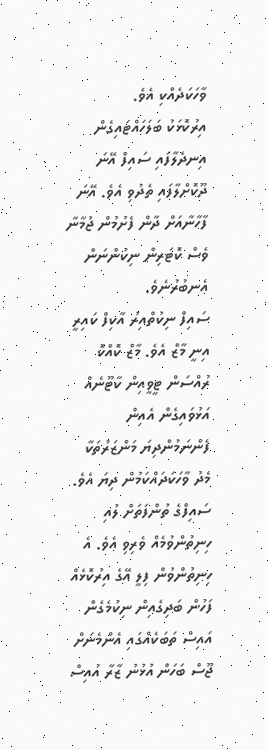ވާހަކަދެއްކި އެވެ.
އިރުކޮޅަކު ބަލަހައްޓައިގެން އިނދެލާފައި ސައިފް އޭނަ ދޫކޮށްލާފައި ތެދުވި އެވެ. އޭނަ ފާހާނާއަށް ދާން ފެށުމުން ޖުމާނާ ވެސް ކޮޓަރިން ނިކުންނަން އެނބުރުނެވެ.
ސައިފް ނިކުތްއިރު އާކިފް ކައިރީ އިނީ މާޒް އެވެ. މާޒް ކޮއްކޮ ރުއްސަން ޓީވީއިން ކާޓޫނެއް އަޅުވައިގެން އެއިން ފެންނަމުންދިޔަ މަންޒަރުތަކާ މެދު ވާހަކަދައްކަމުން ދިޔަ އެވެ. ސައިފްގެ ތުންފަތަށް ލުއި ހިނިތުންވުމެއް ވެރިވި އެވެ. އެ ހިނިތުންވުން ފިލީ އޭގެ އިރުކޮޅެއް ފަހުން ބަދިގެއިން ނިކުމެގެން އައިސް ތަބަކެއްގައި އެންމެނަށް ޖޫސް ބަހަން އުޅުނު ޒާރާ އައިސް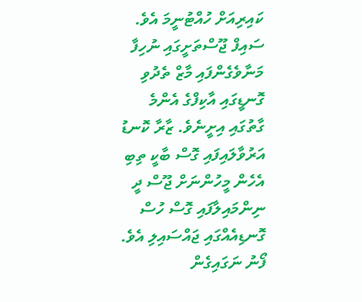ކައިރިއަށް ހުއްޓުނީމަ އެވެ. ސައިފް ޖޫސްތަށީގައި ނުހިފާ މަނާވެގެންފައި މާޒް ތެދުވި ގޮނޑީގައި އާކިފްގެ އެންމެ ގާތުގައި އިށީނެވެ. ޒާރާ ކޮނޑު އަރުވާލައިފައި ގޮސް ބާކީ ތިބި އެހެން މީހުންނަށް ޖޫސް ދީ ނިންމައިލާފައި ގޮސް ހުސް ގޮނޑިއެއްގައި ޖައްސައިލި އެވެ. ފޯނު ނަގައިގެން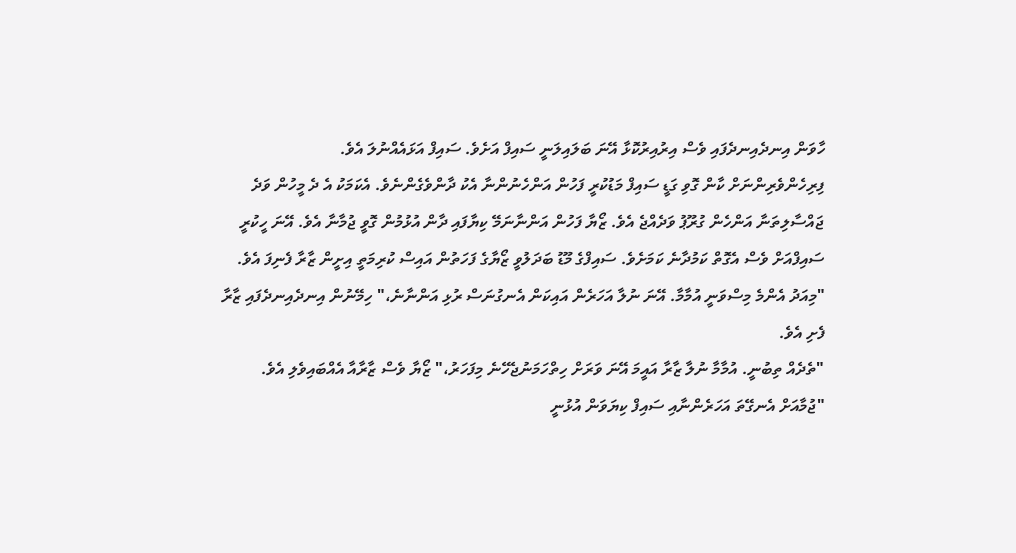ހާވަން އިނދެއިނދެފައި ވެސް އިރުއިރުކޮޅާ އޭނަ ބަލައިލަނީ ސައިފް އަށެވެ. ސައިފް އަޅައެއްނުލަ އެވެ.
ފިރިހެންވެރިންނަށް ކާން ގޮވި ގަޑީ ސައިފް މަޑުކުރީ ފަހުން އަންހެނުންނާ އެކު ދާންވެގެންނެވެ. އެކަމަކު އެ ދެ މީހުން ވަދެ ޖައްސާލިތަނާ އަންހެން ގުރޫޕު ވަދެއްޖެ އެވެ. ޒޯޔާ ފަހުން އަންނާނަމޭ ކިޔާފައި ދާން އުޅުމުން ގޮވީ ޖުމާނާ އެވެ. އޭނަ ހީކުރީ ސައިފްއަށް ވެސް އެގޮތް ކަމުދާނެ ކަމަށެވެ. ސައިފްގެ މޫޑު ބަދަލުވީ ޒޯޔާގެ ފަހަތުން އައިސް ކުރިމަތީ އިށީން ޒާރާ ފެނިފަ އެވެ.
"މިއަދު އެންމެ މިސްވަނީ އުމާމާ. އޭނަ ނުލާ އަހަރެން އައިކަން އެނގުނަސް ރުޅި އަންނާނެ،" ހިމޭނުން އިނދެއިނދެފައި ޒާރާ ފެށި އެވެ.
"ތެދެއް ތިބުނީ. އުމާމާ ނުލާ ޒާރާ އައީމަ އޭނަ ވަރަށް ހިތްހަމަނުޖެހޭނެ މިފަހަރު،" ޒޯޔާ ވެސް ޒާރާއާ އެއްބައިވެލި އެވެ.
"ޖުމާއަށް އެނގޭތަ އަހަރެންނާއި ސައިފް ކިޔަވަން އުޅުނީ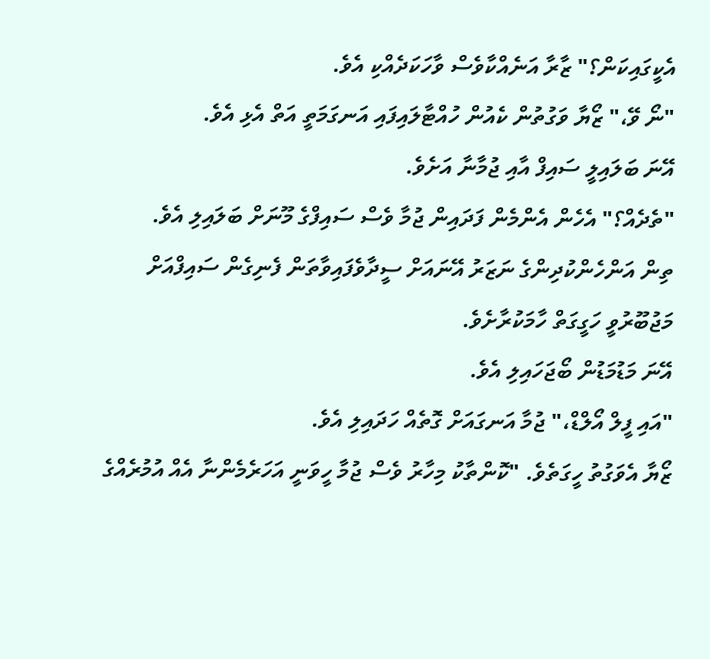އެކީގައިކަން؟" ޒާރާ އަނެއްކާވެސް ވާހަކަދެއްކި އެވެ.
"ނޯ ވޭ،" ޒޯޔާ ވަގުތުން ކެއުން ހުއްޓާލައިފައި އަނގަމަތީ އަތް އެޅި އެވެ.
އޭނަ ބަލައިލީ ސައިފް އާއި ޖުމާނާ އަށެވެ.
"ތެދެއް؟" އެހެން އެންމެން ފަދައިން ޖުމާ ވެސް ސައިފްގެ މޫނަށް ބަލައިލި އެވެ.
ތިން އަންހެންކުދިންގެ ނަޒަރު އޭނައަށް ސީދާވެފައިވާތަން ފެނިގެން ސައިފްއަށް މަޖުބޫރުވީ ހަގީގަތް ހާމަކުރާށެވެ.
އޭނަ މަޑުމަޑުން ބޯޖަހައިލި އެވެ.
"އައި ފީލް އޯލްޑް،" ޖުމާ އަނގައަށް ގޮތެއް ހަދައިލި އެވެ.
ޒޯޔާ އެވަގުތު ހީގަތެވެ. "ކޮންތާކު މިހާރު ވެސް ޖުމާ ހީވަނީ އަހަރެމެންނާ އެއް އުމުރެއްގެ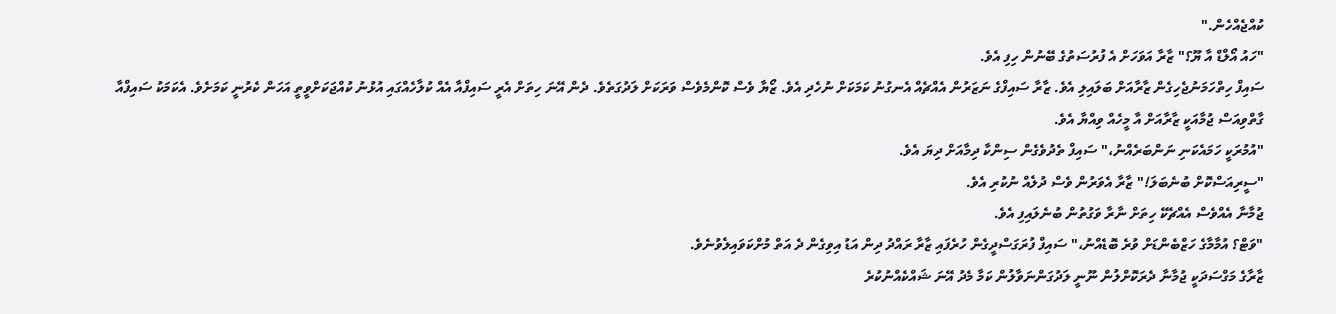ކުއްޖެއްހެން."
"ހައު އޯލްޑް އާ ޔޫ؟" ޒާރާ އަވަހަށް އެ ފުރުސަތުގެ ބޭނުން ހިފި އެވެ.
ސައިފް ހިތްހަމަނުޖެހިގެން ޒާރާއަށް ބަލައިލި އެވެ. ޒާރާ ސައިފްގެ ނަޒަރުން އެއްޗެއް އެނގުނު ކަމަކަށް ނުހެދި އެވެ. ޒޯޔާ ވެސް ކޮންމެވެސް ވަރަކަށް ލަދުގަތެވެ. ދެން އޭނަ ހިތަށް އެރީ ސައިފްއާ އެއް ކުލާހެއްގައި އުޅުނު ކުއްޖަކަށްވީތީ އަހަން ކެރުނީ ކަމަށެވެ. އެކަމަކު ސައިފްއާ ގާތްވިއަސް ޖުމާއަކީ ޒާރާއަށް އާ މީހެއް ވިއްޔާ އެވެ.
"އުމުރަކީ ހަމައެކަނި ނަންބަރެއްނު،" ސައިފް ތެދުވެގެން ސިންކާ ދިމާއަށް ދިޔަ އެވެ.
"ސީރިއަސްކޮށް ބުނެބަލަ!" ޒާރާ އެވަރުން ވެސް ދުލެއް ނުކުރި އެވެ.
ޖުމާނާ އެއްވެސް އެއްޗެކޭ ހިތަށް ނާރާ ވަގުތުން ބުނެލައިފި އެވެ.
"ވަޓް؟ އުމާމާގެ ހަޒްބެންޑަށް ވުރެ ބޮޑެއްނު،" ސައިފް ފުރަގަސްދީގެން ހުރެފައި ޒާރާ ރައްދު ދިން އަޑު އިވިގެން ދެ އަތް މުށްކަވައިލެވުނެވެ.
ޒާރާގެ މަގްސަދަކީ ޖުމާނާ ދެރަކޮށްލުން ނޫނީ ލަދުގަންނަވާލުން ކަމާ މެދު އޭނަ ޝައްކެއްނުކުރެ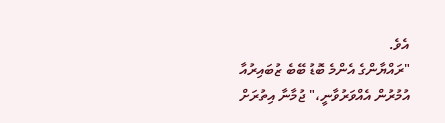އެވެ.
"ރައްޔާންގެ އެންމެ ބޮޑު ބޭބެ ޒުބައިރުއާ އުމުރުން އެއްވަރުވާނީ،" ޖުމާނާ އިތުރަށް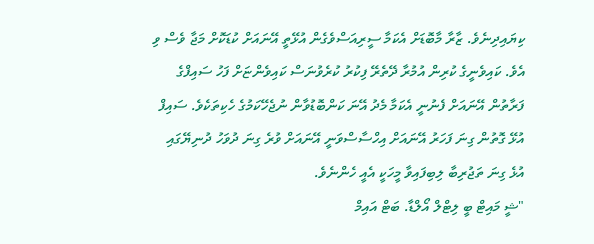ކިޔައިދިނެވެ. ޒާރާ މާބޮޑަށް އެކަމާ ސީރިއަސްވެގެން އުޅޭތީ އޭނައަށް ކުޑަކޮށް މަޖާ ވެސް ވި އެވެ. ކައިވެނީގެ ކުރިން އުމުރާ ދޭތެރޭ ފިކުރު ކުރެވުނަސް ކައިވެންޏަށް ފަހު ސައިފްގެ ފަރާތުން އޭނައަށް ފެނުނީ އެކަމާ މެދު އޭނަ ކަންބޮޑުވާން ނުޖެހޭކަމުގެ ހެކިތަކެވެ. ސައިފް އުޅޭ ގޮތުން ގިނަ ފަހަރު އޭނައަށް އިހްސާސްވަނީ އޭނައަށް ވުރެ ގިނަ ދުވަހު ދުނިޔޭގައި އުޅެ ގިނަ ތަޖުރިބާ ލިބިފައިވާ މީހަކީ އެއީ ހެންނެވެ.
"ޝީ މައިޓް ބީ ލިޓްލް އޯލްޑާ. ބަޓް އައިމް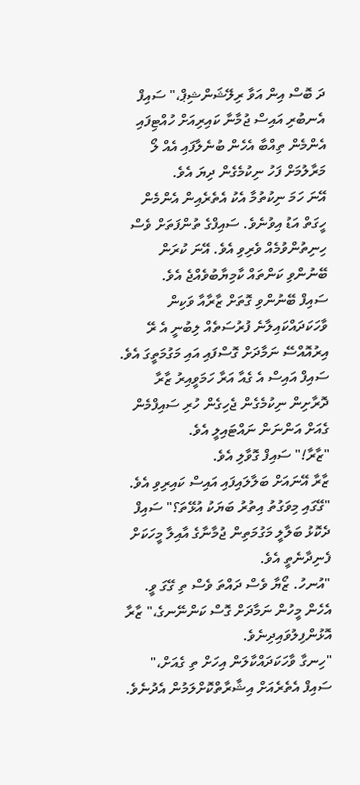ދަ ބޮސް އިން އަވާ ރިލޭޝަންޝިޕް،" ސައިފް އެނބުރި އައިސް ޖުމާނާ ކައިރިއަށް ހުއްޓިފައި އެންމެން ތިއްބާ އެހެން ބުނެލާފައި އެއް ލޯ މަރާލުމަށް ފަހު ނިކުމެގެން ދިޔަ އެވެ.
އޭނަ ހަމަ ނިކުތުމާ އެކު އެތެރެއިން އެންމެން ހީގަތް އަޑު އިވުނެވެ. ސައިފްގެ ތުންފަތަށް ވެސް ހިނިތުންވުމެއް ވެރިވި އެވެ. އޭނަ ކުރަން ބޭނުންވި ކަންތައް ކާމިޔާބުވެއްޖެ އެވެ.
ސައިފް ބޭނުންވި ގޮތަށް ޒާރާއާ ވަކިން ވާހަކަދައްކައިލާނެ ފުރުސަތެއް ލިބުނީ އެ ރޭ އިރުއޮއްސޭ ނަމާދަށް ގޮސްފައި އައި މަގުމަތީގަ އެވެ. ސައިފް އައިސް އެ ގެއާ އަރާ ހަމަވީއިރު ޒާރާ ދޮރާށިން ނިކުމެގެން ޖެހިގެން ހުރި ސައިފްމެން ގެއަށް އަންނަން ނައްޓައިލީ އެވެ.
"ޒާރާ!" ސައިފް ގޮވާލި އެވެ.
ޒާރާ އޭނައަށް ބަލާލައިފައި އައިސް ކައިރިވި އެވެ.
"ގޭގައި މިވަގުތު އިތުރު ބަޔަކު އުޅޭތަ؟" ސައިފް ދެކޮޅު ބަލާލީ މަގުމަތިން ޖުމާނާގެ އާއިލާ މީހަކަށް ފެނިދާނެތީ އެވެ.
"އުނހު. ޒޯޔާ ވެސް ދައްތަ ވެސް ތި ގޭގަ ވީ. އެހެން މީހުން ނަމާދަށް ގޮސް ކަންނޭނގެ،" ޒާރާ އޮޅުންފިލުވައިދިނެވެ.
"ހިނގާ ވާހަކަދައްކާލަން އިހަށް ތި ގެއަށް،" ސައިފް އެތެރެއަށް އިޝާރާތްކޮށްލަމުން އެދުނެވެ.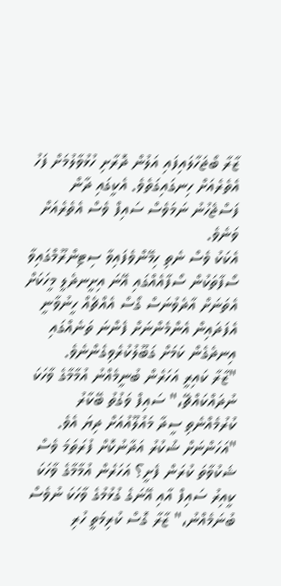ޒާރާ ބޯޖަހާލައިފައި އަލުން ދޮރާށި ހުޅުވާލުމަށް ފަހު އެތެރެއަށް ހިނގައިގަތެވެ. އެކީގައި ދާން ފަސްޖެހުނު ނަމަވެސް ސައިފް ވެސް އެތެރެއަށް ވަނެވެ.
އެކަކު ވެސް ނެތި ހިމޭންވެފައިވާ ސިޓިންރޫމްގައިވާ ސޯފާތަކުން ސޯފާއެއްގައި އޭނަ އިށީނދެލީ މީހަކަށް އެތަނަށް އާދެވުނަސް ގޯސް އެއްޗެއް ހީނުވާނީ އެފަދައިން އެންމެންނަށް ފެންނަ ތަނެއްގައި އިނދެގެން ކަމަށް ގަބޫލުކުރެވިގެންނެވެ.
"ޒާރާ ކައިރީ އަހަރެން ބުނީމެއްނު އުމާމާގެ ވާހަކަ ނުދައްކައްޗޭ،" ސައިފް ވަގުތު ބޭކާރު ކުރުމެއްނެތި ސީދާ މައުލޫއުއަށް ދިޔަ އެވެ.
"އަހަންނަށް ޝުކުރު އަދާނުކޮށް ފުރަތަމަ ވެސް ޝަކުވާތަ ކުރަން ފެށީ؟ އަހަރެން އުމާމާގެ ވާހަކަ ކީއިރު ސައިފް އާއި އޭނަގެ ގުޅުމުގެ ވާހަކަ ނުވެސް ބުނަމެއްނު،" ޒާރާ ގޮސް ކުރިމަތީ ހުރި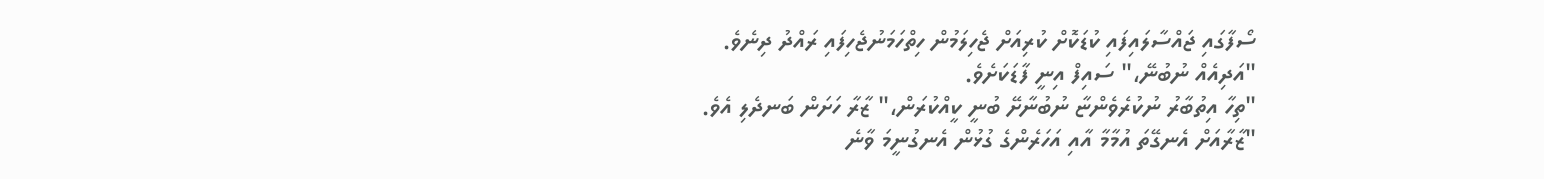ސޯފާގައި ޖައްސާލައިފައި ކުޑަކޮށް ކުރިއަށް ޖެހިލަމުން ހިތްހަމަނުޖެހިފައި ރައްދު ދިނެވެ.
"އަދިއެއް ނުބުނޭ،" ސައިފް އިނީ ފާޑަކަށެވެ.
"ތިހާ އިތުބާރު ނުކުރެވެންޏާ ނުބުނާށޭ ބުނީ ކީއްކުރަން،" ޒާރާ ހަށަން ބަނދެލި އެވެ.
"ޒާރާއަށް އެނގޭތަ އުމާމާ އާއި އަހަރެންގެ ގުޅުން އެނގުނީމަ ވާނެ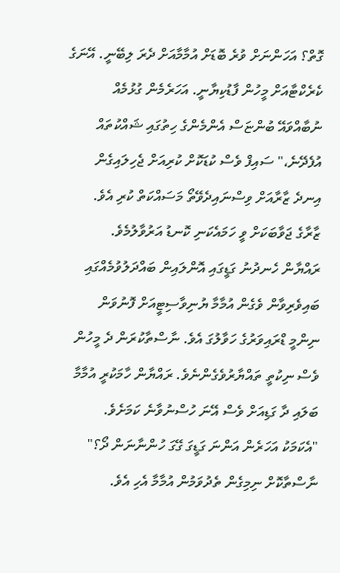ގޮތް؟ އަހަންނަށް ވުރެ ބޮޑަށް އުމާމާއަށް ދެރަ ލިބޭނީ. އޭނަގެ ކެރެކްޓާއަށް މީހުން ފާޑުކިޔާނީ. އަހަރެމެން ގުޅުމެއް ނުބާއްވައޭ ބުންޏަސް އެންމެންގެ ހިތުގައި ޝައްކުތައް އުފެދޭނެ،" ސައިފް ވެސް ކުޑަކޮށް ކުރިއަށް ޖެހިލައިގެން އިނދެ ޒާރާއަށް ވިސްނައިދެވޭތޯ މަސައްކަތް ކުރި އެވެ.
ޒާރާގެ ޖަވާބަކަށް ވީ ހަމައެކަނި ކޮނޑު އަރުވާލުމެވެ.
ރައްޔާން ހެނދުނު ގަޑީގައި އޮންލައިން ބައްދަލުވުމެއްގައި ބައިވެރިވާން ވެގެން އުމާމާ ޔުނިވާސިޓީއަށް ފޮނުވަން ނިންމީ ޑްރައިވަރުގެ ހަވާލުގަ އެވެ. ނާސްތާކުރަން ދެ މީހުން ވެސް ނިކުތީ ތައްޔާރުވެގެންނެވެ. ރައްޔާން ހާމަކުރީ އުމާމާ ބަލައި ދާ ގަޑިއަށް ވެސް އޭނަ ހުސްނުވާނެ ކަމަށެވެ.
"އެކަމަކު އަހަރެން އަންނަ ގަޑީގަ ގޭގަ ހުންނާނަން ދޯ؟" ނާސްތާކޮށް ނިމިގެން ތެދުވަމުން އުމާމާ އެހި އެވެ.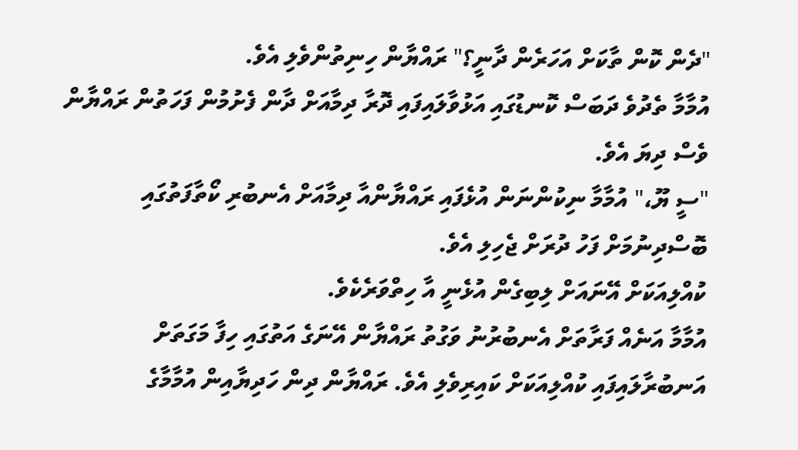"ދެން ކޮން ތާކަށް އަހަރެން ދާނީ؟" ރައްޔާން ހިނިތުންވެލި އެވެ.
އުމާމާ ތެދުވެ ދަބަސް ކޮނޑުގައި އަޅުވާލައިފައި ދޮރާ ދިމާއަށް ދާން ފެށުމުން ފަހަތުން ރައްޔާން ވެސް ދިޔަ އެވެ.
"ސީ ޔޫ،" އުމާމާ ނިކުންނަން އުޅެފައި ރައްޔާންއާ ދިމާއަށް އެނބުރި ކޯތާފަތުގައި ބޮސްދިނުމަށް ފަހު ދުރަށް ޖެހިލި އެވެ.
ކުއްލިއަކަށް އޭނައަށް ލިބިގެން އުޅެނީ އާ ހިތްވަރެކެވެ.
އުމާމާ އަނެއް ފަރާތަށް އެނބުރުނު ވަގުތު ރައްޔާން އޭނަގެ އަތުގައި ހިފާ މަގަތަށް އަނބުރާލައިފައި ކުއްލިއަކަށް ކައިރިވެލި އެވެ. ރައްޔާން ދިން ހަދިޔާއިން އުމާމާގެ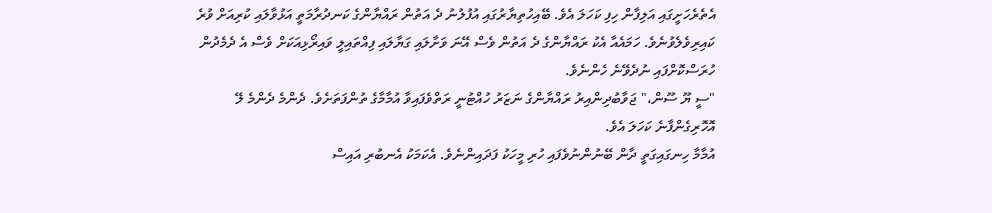އެތެރެހަށީގައި އަލިފާން ހިފި ކަހަލަ އެވެ. ބޭއިހުތިޔާރުގައި އުފުލުނު ދެ އަތުން ރައްޔާންގެ ކަނދުރާމަތީ އަޅުވާލައި ކުރިއަށް ވުރެ ކައިރިވެލެވުނެވެ. ހަމައެއާ އެކު ރައްޔާންގެ ދެ އަތުން ވެސް އޭނަ ވަށާލައި ގަޔާލައި ފިއްތައިލީ ވައިރޯޅިއަކަށް ވެސް އެ ދެމެދުން ހުރަސްކޮށްފައި ނުދެވޭނެ ހެންނެވެ.
"ސީ ޔޫ ސޫން،" ޖަވާބުދިންއިރު ރައްޔާންގެ ނަޒަރު ހުއްޓުނީ ރަތްވެފައިވާ އުމާމާގެ ތުންފަތަށެވެ. ދެންމެ ދެންމެ ލޭ އޮހޮރިގެންފާނެ ކަހަލަ އެވެ.
އުމާމާ ހިނގައިގަތީ ދާން ބޭނުންނުވެފައި ހުރި މީހަކު ފަދައިންނެވެ. އެކަމަކު އެނބުރި އައިސް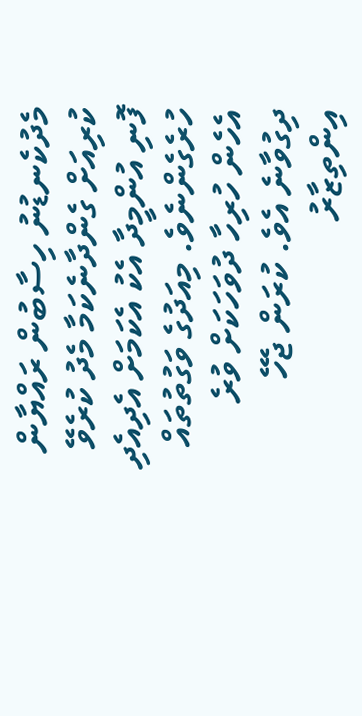މެދުކެނޑުނު ހިސާބުން ރައްޔާން ކުރިއަށް ގެންދާނެކަމާ މެދު ކުރެވޭ ފޮނި އުންމީދާ އެކު އެކަމަށް އެދިއެދި ހުރެގެންނެވެ. މިއަދުގެ ވަގުތުތައް އެހެން ހުރިހާ ދުވަހަކަށް ވުރެ ދިގުވާނެ އެވެ. ކުރަން ޖެހޭ އިންތިޒާރު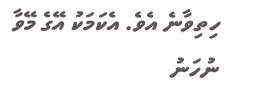ހިތިވާނެ އެވެ. އެކަމަކު އޭގެ މޭވާ ނުހަނު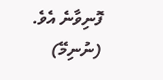ފޮނިވާނެ އެވެ.
(ނުނިމޭ)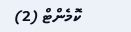ކޮމެންޓް (2)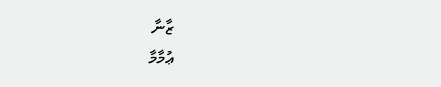ޒާނާ
ޢުމާމާ